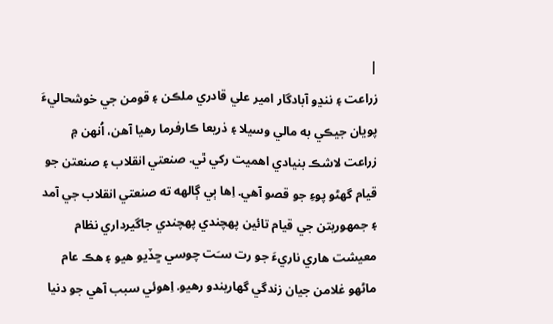|
زراعت ۽ ننڍو آبادگار امير علي قادري ملڪن ۽ قومن جي خوشحاليءَ پويان جيڪي به مالي وسيلا ۽ ذريعا ڪارفرما رهيا آهن، اُنهن ۾ زراعت لاشڪ بنيادي اهميت رکي ٿي. صنعتي انقلاب ۽ صنعتن جو قيام گهڻو پوءِ جو قصو آهي. اِها ٻي ڳالهه ته صنعتي انقلاب جي آمد ۽ جمهوريتن جي قيام تائين پهچندي پهچندي جاگيرداري نظام معيشت هاري ناريءَ جو رت سـَت چوسي ڇڏيو هيو ۽ هڪ عام ماڻهو غلامن جيان زندگي گهاريندو رهيو. اِهوئي سبب آهي جو دنيا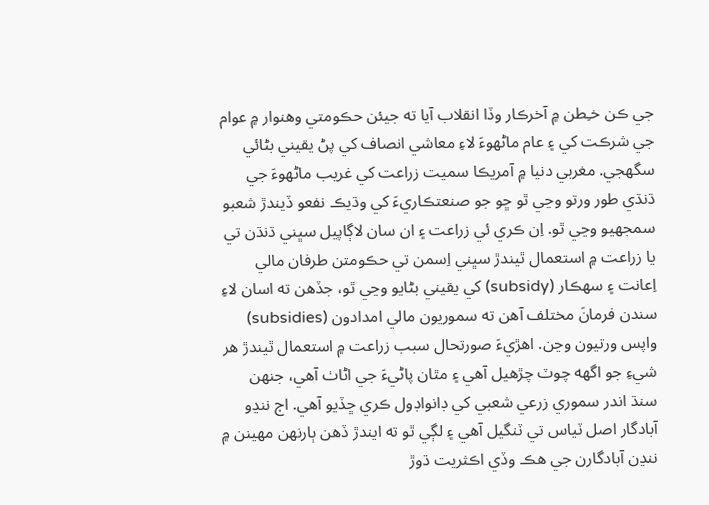جي ڪن خـِطن ۾ آخرڪار وڏا انقلاب آيا ته جيئن حڪومتي وهنوار ۾ عوام جي شرڪت کي ۽ عام ماڻهوءَ لاءِ معاشي انصاف کي پڻ يقيني بڻائي سگهجي. مغربي دنيا ۾ آمريڪا سميت زراعت کي غريب ماڻهوءَ جي ڌنڌي طور ورتو وڃي ٿو ڇو جو صنعتڪاريءَ کي وڌيڪ نفعو ڏيندڙ شعبو سمجهيو وڃي ٿو. اِن ڪري ئي زراعت ۽ ان سان لاڳاپيل سڀني ڌنڌن تي يا زراعت ۾ استعمال ٿيندڙ سڀني اِسمن تي حڪومتن طرفان مالي اِعانت ۽ سهڪار (subsidy) کي يقيني بڻايو وڃي ٿو، جڏهن ته اسان لاءِ سندن فرمانَ مختلف آهن ته سموريون مالي امدادون (subsidies) واپس ورتيون وڃن. اهڙيءَ صورتحال سبب زراعت ۾ استعمال ٿيندڙ هر شيءِ جو اگهه چوٽ چڙهيل آهي ۽ مٿان پاڻيءَ جي اڻاٺ آهي، جنهن سنڌ اندر سموري زرعي شعبي کي ڊانواڊول ڪري ڇڏيو آهي. اڄ ننڍو آبادگار اصل ٽياس تي ٽنگيل آهي ۽ لڳي ٿو ته ايندڙ ڏهن ٻارنهن مهينن ۾ ننڍن آبادگارن جي هڪ وڏي اڪثريت ڌوڙ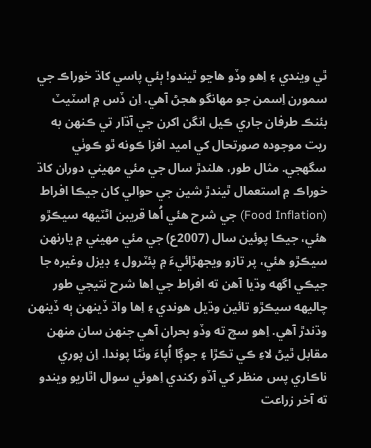ٿي ويندي ۽ اِهو وڏو هاڃو ٿيندو! ٻئي پاسي کاڌ خوراڪ جي سمورن اِسمن جو مهانگو هجڻ آهي. اِن ڏس ۾ اسٽيٽ بئنڪ طرفان جاري ڪيل انگن اکرن جي آڌار تي ڪنهن به ريت موجوده صورتحال کي اميد افزا ڪونه ٿو ڪوٺي سگهجي. مثال طور، هلندڙ سال جي مئي مهيني دوران کاڌ خوراڪ ۾ استعمال ٿيندڙ شين جي حوالي کان جيڪا افراط (Food Inflation) جي شرح هئي اُها قريبن اڻٽيهه سيڪڙو هئي، جيڪا پوئين سال (2007ع) جي مئي مهيني ۾ يارنهن سيڪڙو هئي، پر تازو ويجهڙائيءَ ۾ پئٽرول ۽ ڊيزل وغيره جا جيڪي اگهه وڌيا آهن ته افراط جي اِها شرح نتيجي طور چاليهه سيڪڙو تائين وڌيل هوندي ۽ اِها واڌ ڏينهن ٻه ڏينهن وڌندڙ آهي. اِهو سچ ته وڏو بحران آهي جنهن سان منهن مقابل ٿيڻ لاءِ ڪي تڪڙا ۽ جوڳا اُپاءَ وٺڻا پوندا. اِن پوري ناڪاري پس منظر کي آڏو رکندي اِهوئي سوال اٿاريو ويندو ته آخر زراعت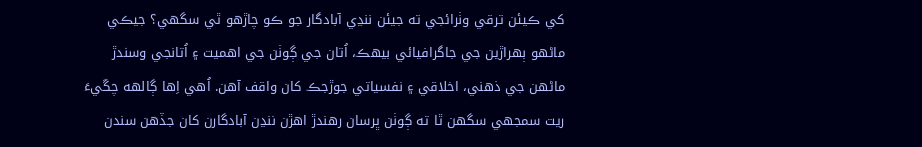کي ڪيئن ترقي وٺرائجي ته جيئن ننڍي آبادگار جو ڪو چاڙهو ٿي سگهي؟ جيڪي ماڻهو ٻهراڙين جي جاگرافيائي بيهڪ، اُتان جي ڳوٺن جي اهميت ۽ اُتانجي وسندڙ ماڻهن جي ذهني، اخلاقي ۽ نفسياتي جوڙجڪ کان واقف آهن. اُهي اِها ڳالهه چڱيءَ ريت سمجهي سگهن ٿا ته ڳوٺن ڀرسان رهندڙ اهڙن ننڍن آبادگارن کان جڏهن سندن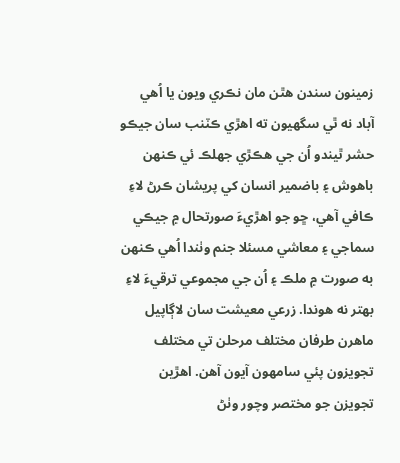زمينون سندن هٿن مان نڪري ويون يا اُهي آباد نه ٿي سگهيون ته اهڙي ڪٽنب سان جيڪو حشر ٿيندو اُن جي هڪڙي جهلڪ ئي ڪنهن باهوش ۽ باضمير انسان کي پريشان ڪرڻ لاءِ ڪافي آهي، ڇو جو اهڙيءَ صورتحال ۾ جيڪي سماجي ۽ معاشي مسئلا جنم وٺندا اُهي ڪنهن به صورت ۾ ملڪ ۽ اُن جي مجموعي ترقيءَ لاءِ بهتر نه هوندا. زرعي معيشت سان لاڳاپيل ماهرن طرفان مختلف مرحلن تي مختلف تجويزون پئي سامهون آيون آهن. اهڙين تجويزن جو مختصر وچور وٺڻ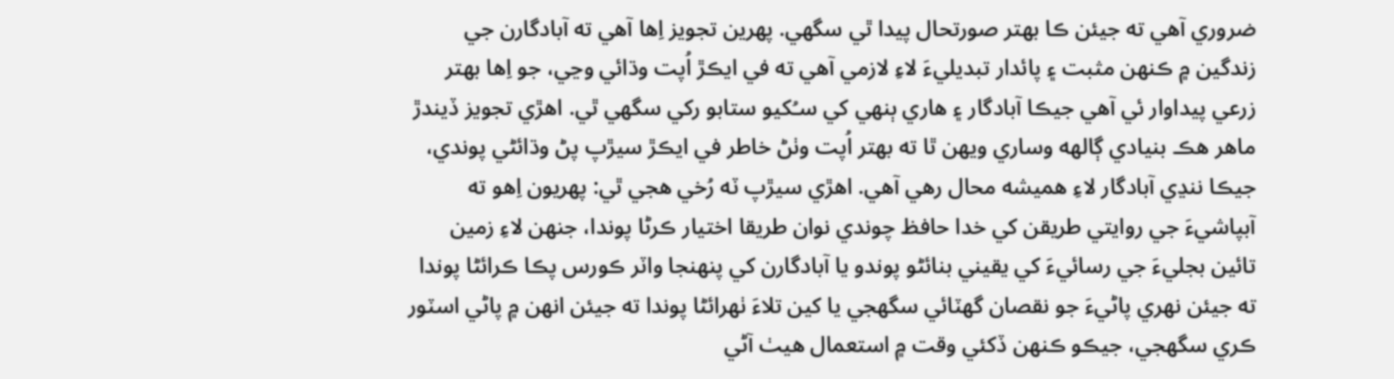ضروري آهي ته جيئن ڪا بهتر صورتحال پيدا ٿي سگهي. پهرين تجويز اِها آهي ته آبادگارن جي زندگين ۾ ڪنهن مثبت ۽ پائدار تبديليءَ لاءِ لازمي آهي ته في ايڪڙ اُپت وڌائي وڃي، جو اِها بهتر زرعي پيداوار ئي آهي جيڪا آبادگار ۽ هاري ٻنهي کي سـُکيو ستابو رکي سگهي ٿي. اهڙي تجويز ڏيندڙ ماهر هڪ بنيادي ڳالهه وساري ويهن ٿا ته بهتر اُپت وٺڻ خاطر في ايڪڙ سيڙپ پڻ وڌائڻي پوندي، جيڪا ننڍي آبادگار لاءِ هميشه محال رهي آهي. اهڙي سيڙپ ٽه رُخي هجي ٿي: پهريون اِهو ته آبپاشيءَ جي روايتي طريقن کي خدا حافظ چوندي نوان طريقا اختيار ڪرڻا پوندا، جنهن لاءِ زمين تائين بجليءَ جي رسائيءَ کي يقيني بنائڻو پوندو يا آبادگارن کي پنهنجا واٽر ڪورس پڪا ڪرائڻا پوندا ته جيئن نهري پاڻيءَ جو نقصان گهٽائي سگهجي يا کين تلاءَ ٺهرائڻا پوندا ته جيئن انهن ۾ پاڻي اسٽور ڪري سگهجي، جيڪو ڪنهن ڏکئي وقت ۾ استعمال هيٺ آڻي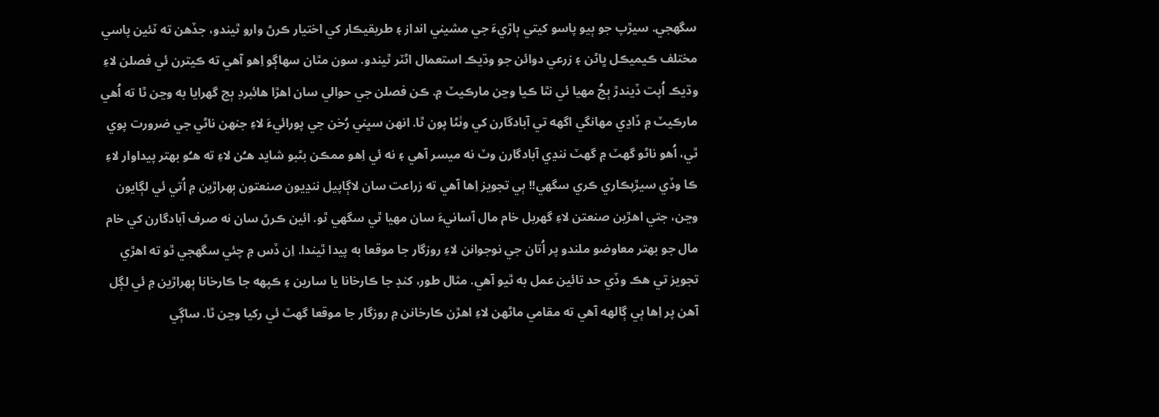سگهجي. سيڙپ جو ٻيو پاسو کيتي ٻاڙيءَ جي مشيني انداز ۽ طريقيڪار کي اختيار ڪرڻ وارو ٿيندو، جڏهن ته ٽئين پاسي مختلف ڪيميڪل ڀاڻن ۽ زرعي دوائن جو وڌيڪ استعمال اڻٽر ٿيندو. سون مٿان سهاڳو اِهو آهي ته ڪيترن ئي فصلن لاءِ وڌيڪ اُپت ڏيندڙ ٻجُ مهيا ئي نٿا ڪيا وڃن مارڪيٽ ۾. ڪن فصلن جي حوالي سان اهڙا هائبرڊ ٻج گهرايا به وڃن ٿا ته اُهي مارڪيٽ ۾ ڏاڍي مهانگي اگهه تي آبادگارن کي وٺڻا پون ٿا. انهن سڀني رُخن جي پورائيءَ لاءِ جنهن ناڻي جي ضرورت پوي ٿي، اُهو ناڻو گهٽ ۾ گهٽ ننڍي آبادگارن وٽ نه ميسر آهي ۽ نه ئي اِهو ممڪن بڻبو شايد هـُن لاءِ ته هـُو بهتر پيداوار لاءِ ڪا وڏي سيڙپڪاري ڪري سگهي!! ٻي تجويز اِها آهي ته زراعت سان لاڳاپيل ننڍيون صنعتون ٻهراڙين ۾ اُتي ئي لڳايون وڃن، جتي اهڙين صنعتن لاءِ گهربل خام مال آسانيءَ سان مهيا ٿي سگهي ٿو. ائين ڪرڻ سان نه صرف آبادگارن کي خام مال جو بهتر معاوضو ملندو پر اُتان جي نوجوانن لاءِ روزگار جا موقعا به پيدا ٿيندا. اِن ڏس ۾ چئي سگهجي ٿو ته اهڙي تجويز تي هڪ وڏي حد تائين عمل به ٿيو آهي. مثال طور، کنڊ جا ڪارخانا يا سارين ۽ ڪپهه جا ڪارخانا ٻهراڙين ۾ ئي لڳل آهن پر اِها ٻي ڳالهه آهي ته مقامي ماڻهن لاءِ اهڙن ڪارخانن ۾ روزگار جا موقعا گهٽ ئي رکيا وڃن ٿا. ساڳي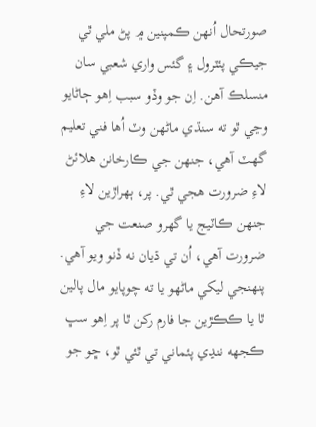صورتحال اُنهن ڪمپنين ۾ پڻ ملي ٿي جيڪي پئٽرول ۽ گئس واري شعبي سان منسلڪ آهن. اِن جو وڏو سبب اِهو ڄاڻايو وڃي ٿو ته سنڌي ماڻهن وٽ اُها فني تعليم گهٽ آهي، جنهن جي ڪارخانن هلائڻ لاءِ ضرورت هجي ٿي. پر، ٻهراڙين لاءِ جنهن ڪاٽيج يا گهرو صنعت جي ضرورت آهي، اُن تي ڌيان نه ڏنو ويو آهي. پنهنجي ليکي ماڻهو يا ته چوپايو مال پالين ٿا يا ڪڪڙين جا فارم رکن ٿا پر اِهو سڀ ڪجهه ننڍي پئماني تي ٿئي ٿو، ڇو جو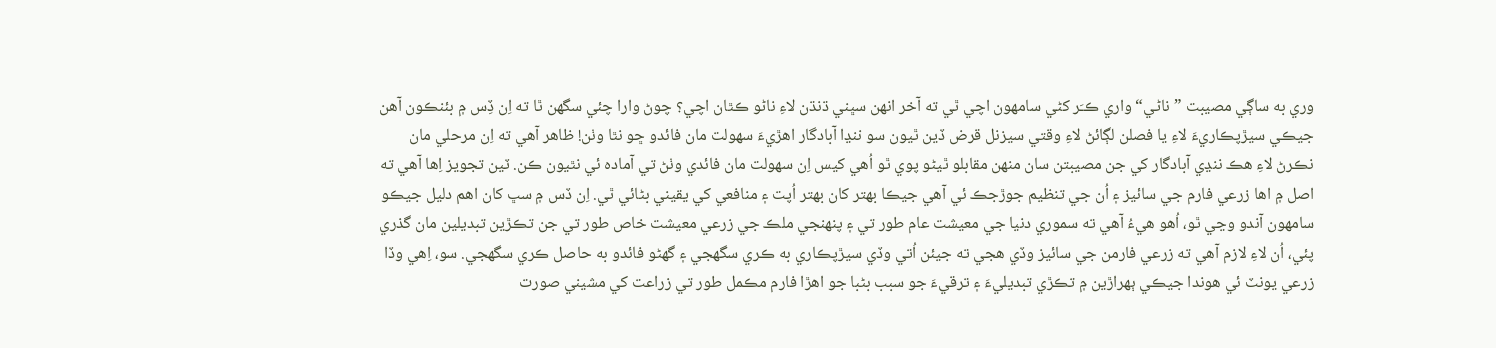وري به ساڳي مصيبت ”ناڻي“ واري ڪـَر کڻي سامهون اچي ٿي ته آخر انهن سڀني ڌنڌن لاءِ ناڻو ڪٿان اچي؟ چوڻ وارا چئي سگهن ٿا ته اِن ڏِس ۾ بئنڪون آهن جيڪي سيڙپڪاريءَ لاءِ يا فصلن لڳائڻ لاءِ وقتي سيزنل قرض ڏين ٿيون سو ننڍا آبادگار اهڙيءَ سهولت مان فائدو ڇو نٿا وٺن! ظاهر آهي ته اِن مرحلي مان نڪرڻ لاءِ هڪ ننڍي آبادگار کي جن مصيبتن سان منهن مقابلو ٿيڻو پوي ٿو اُهي کيس اِن سهولت مان فائدي وٺڻ تي آماده ئي نٿيون ڪن. ٽين تجويز اِها آهي ته اصل ۾ اها زرعي فارم جي سائيز ۽ اُن جي تنظيم جوڙجڪ ئي آهي جيڪا بهتر کان بهتر اُپت ۽ منافعي کي يقيني بڻائي ٿي. اِن ڏس ۾ سڀ کان اهم دليل جيڪو سامهون آندو وڃي ٿو، اُهو هيءُ آهي ته سموري دنيا جي معيشت عام طور تي ۽ پنهنجي ملڪ جي زرعي معيشت خاص طور تي جن تڪڙين تبديلين مان گذري پئي، اُن لاءِ لازم آهي ته زرعي فارمن جي سائيز وڏي هجي ته جيئن اُتي وڏي سيڙپڪاري به ڪري سگهجي ۽ گهڻو فائدو به حاصل ڪري سگهجي. سو، اِهي وڏا زرعي يونٽ ئي هوندا جيڪي ٻهراڙين ۾ تڪڙي تبديليءَ ۽ ترقيءَ جو سبب بڻبا جو اهڙا فارم مڪمل طور تي زراعت کي مشيني صورت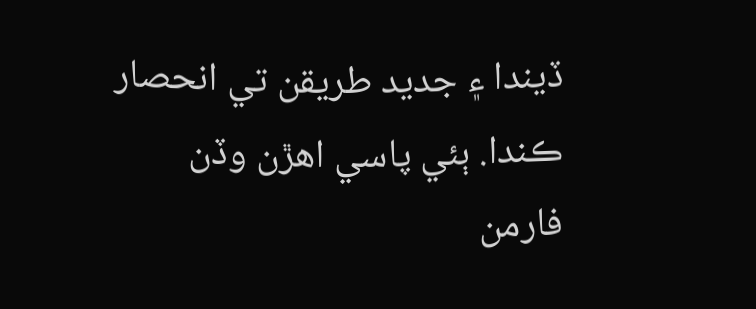ڏيندا ۽ جديد طريقن تي انحصار ڪندا. ٻئي پاسي اهڙن وڏن فارمن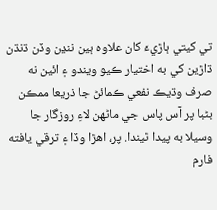تي کيتي ٻاڙيءَ کان علاوه ٻين ننڍن وڏن ڌنڌن ڌاڙين کي به اختيار ڪيو ويندو ۽ ائين نه صرف وڌيڪ نفعي ڪمائڻ جا ذريعا ممڪن بڻبا پر آس پاس جي ماڻهن لاءِ روزگار جا وسيلا به پيدا ٿيندا. پر، اهڙا وڏا ۽ ترقي يافته فارم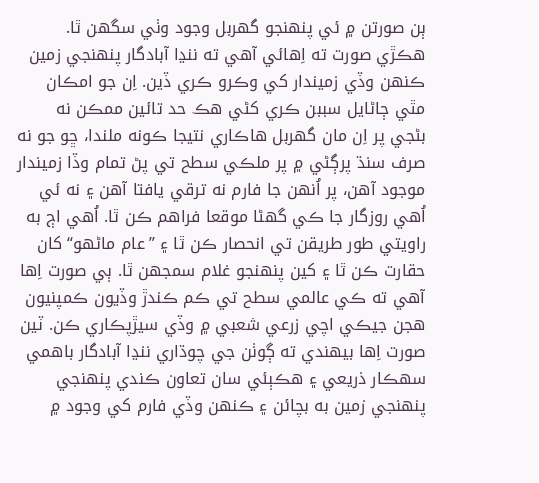ٻن صورتن ۾ ئي پنهنجو گهربل وجود وٺي سگهن ٿا. هڪڙي صورت ته اِهائي آهي ته ننڍا آبادگار پنهنجي زمين ڪنهن وڏي زميندار کي وڪرو ڪري ڏين. اِن جو امڪان مٿي ڄاڻايل سببن ڪري کڻي هڪ حد تائين ممڪن نه بڻجي پر اِن مان گهربل هاڪاري نتيجا ڪونه ملندا، ڇو جو نه صرف سنڌ پرڳڻي ۾ پر ملڪي سطح تي پڻ تمام وڏا زميندار موجود آهن، پر اُنهن جا فارم نه ترقي يافتا آهن ۽ نه ئي اُهي روزگار جا ڪي گهڻا موقعا فراهم ڪن ٿا. اُهي اڄ به راويتي طور طريقن تي انحصار ڪن ٿا ۽ ”عام ماڻهو“ کان حقارت ڪن ٿا ۽ کين پنهنجو غلام سمجهن ٿا. ٻي صورت اِها آهي ته ڪي عالمي سطح تي ڪم ڪندڙ وڏيون ڪمپنيون هجن جيڪي اچي زرعي شعبي ۾ وڏي سيڙپڪاري ڪن. ٽين صورت اِها بيهندي ته ڳوٺن جي چوڌاري ننڍا آبادگار باهمي سهڪار ذريعي ۽ هڪٻئي سان تعاون ڪندي پنهنجي پنهنجي زمين به بچائن ۽ ڪنهن وڏي فارم کي وجود ۾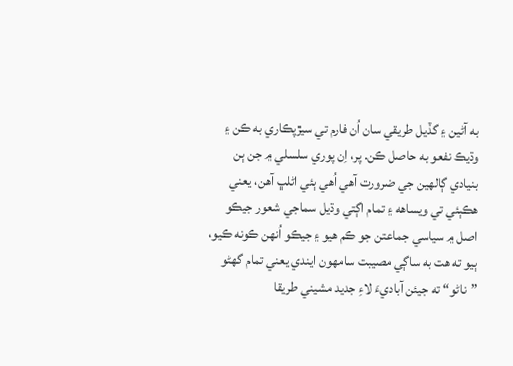به آڻين ۽ گڏيل طريقي سان اُن فارم تي سيڙپڪاري به ڪن ۽ وڌيڪ نفعو به حاصل ڪن. پر، اِن پوري سلسلي ۾ جن ٻن بنيادي ڳالهين جي ضرورت آهي اُهي ٻئي اڻلڀ آهن، يعني هڪٻئي تي ويساهه ۽ تمام اڳتي وڌيل سماجي شعور جيڪو اصل ۾ سياسي جماعتن جو ڪم هيو ۽ جيڪو اُنهن ڪونه ڪيو، ٻيو ته هت به ساڳي مصيبت سامهون ايندي يعني تمام گهڻو ”ناڻو“ ته جيئن آباديءَ لاءِ جديد مشيني طريقا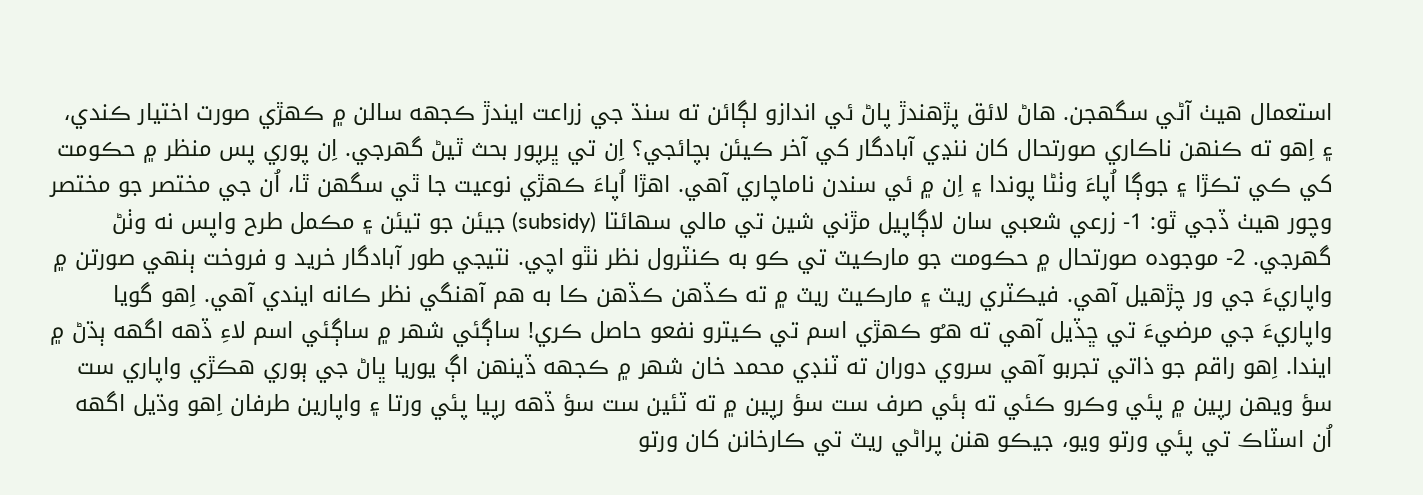استعمال هيٺ آڻي سگهجن. هاڻ لائق پڙهندڙ پاڻ ئي اندازو لڳائن ته سنڌ جي زراعت ايندڙ ڪجهه سالن ۾ ڪهڙي صورت اختيار ڪندي، ۽ اِهو ته ڪنهن ناڪاري صورتحال کان ننڍي آبادگار کي آخر ڪيئن بچائجي؟ اِن تي ڀرپور بحث ٿيڻ گهرجي. اِن پوري پس منظر ۾ حڪومت کي ڪي تڪڙا ۽ جوڳا اُپاءَ وٺڻا پوندا ۽ اِن ۾ ئي سندن ناماچاري آهي. اهڙا اُپاءَ ڪهڙي نوعيت جا ٿي سگهن ٿا، اُن جي مختصر جو مختصر وچور هيٺ ڏجي ٿو: 1- زرعي شعبي سان لاڳاپيل مڙني شين تي مالي سهائتا (subsidy) جيئن جو تيئن ۽ مڪمل طرح واپس نه وٺڻ گهرجي. 2- موجوده صورتحال ۾ حڪومت جو مارڪيٽ تي ڪو به ڪنٽرول نظر نٿو اچي. نتيجي طور آبادگار خريد و فروخت ٻنهي صورتن ۾ واپاريءَ جي ور چڙهيل آهي. فيڪٽري ريٽ ۽ مارڪيٽ ريٽ ۾ ته ڪڏهن ڪڏهن ڪا به هم آهنگي نظر ڪانه ايندي آهي. اِهو گويا واپاريءَ جي مرضيءَ تي ڇڏيل آهي ته هـُو ڪهڙي اسم تي ڪيترو نفعو حاصل ڪري! ساڳئي شهر ۾ ساڳئي اسم لاءِ ڏهه اگهه ٻڌڻ ۾ ايندا. اِهو راقم جو ذاتي تجربو آهي سروي دوران ته ٽنڊي محمد خان شهر ۾ ڪجهه ڏينهن اڳ يوريا ڀاڻ جي ٻوري هڪڙي واپاري ست سؤ ويهن رپين ۾ پئي وڪرو ڪئي ته ٻئي صرف ست سؤ رپين ۾ ته ٽئين ست سؤ ڏهه رپيا پئي ورتا ۽ واپارين طرفان اِهو وڌيل اگهه اُن اسٽاڪ تي پئي ورتو ويو، جيڪو هنن پراڻي ريٽ تي ڪارخانن کان ورتو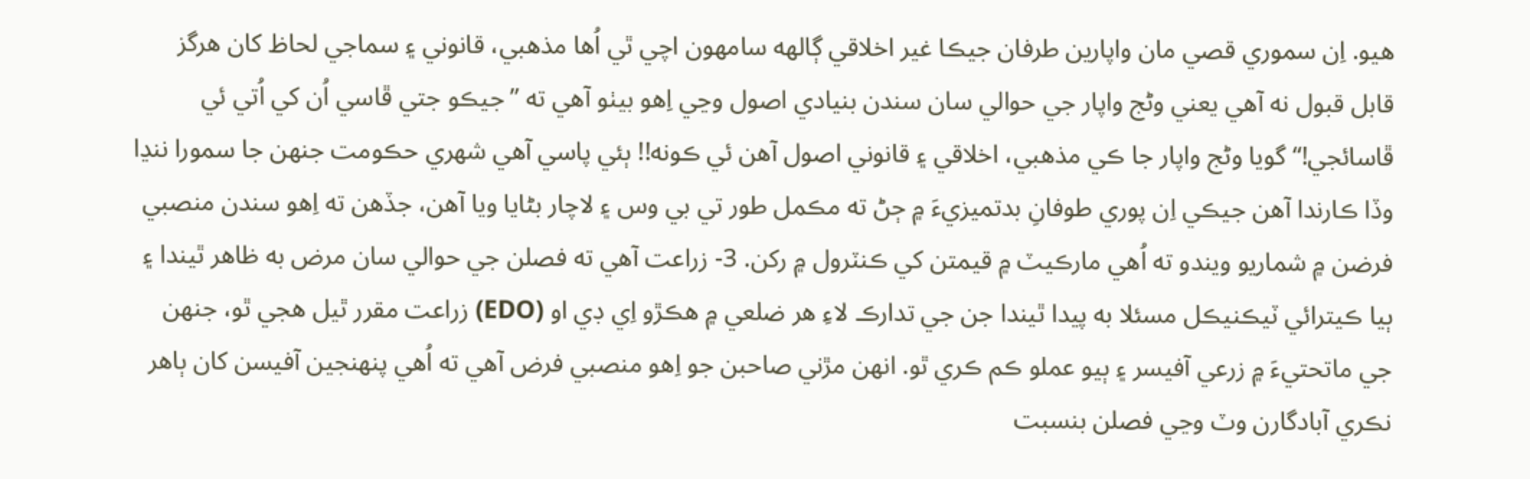هيو. اِن سموري قصي مان واپارين طرفان جيڪا غير اخلاقي ڳالهه سامهون اچي ٿي اُها مذهبي، قانوني ۽ سماجي لحاظ کان هرگز قابل قبول نه آهي يعني وڻج واپار جي حوالي سان سندن بنيادي اصول وڃي اِهو بيٺو آهي ته ”جيڪو جتي ڦاسي اُن کي اُتي ئي ڦاسائجي!“ گويا وڻج واپار جا ڪي مذهبي، اخلاقي ۽ قانوني اصول آهن ئي ڪونه!! ٻئي پاسي آهي شهري حڪومت جنهن جا سمورا ننڍا وڏا ڪارندا آهن جيڪي اِن پوري طوفانِ بدتميزيءَ ۾ ڄڻ ته مڪمل طور تي بي وس ۽ لاچار بڻايا ويا آهن، جڏهن ته اِهو سندن منصبي فرضن ۾ شماريو ويندو ته اُهي مارڪيٽ ۾ قيمتن کي ڪنٽرول ۾ رکن. 3- زراعت آهي ته فصلن جي حوالي سان مرض به ظاهر ٿيندا ۽ ٻيا ڪيترائي ٽيڪنيڪل مسئلا به پيدا ٿيندا جن جي تدارڪ لاءِ هر ضلعي ۾ هڪڙو اِي ڊي او (EDO) زراعت مقرر ٿيل هجي ٿو، جنهن جي ماتحتيءَ ۾ زرعي آفيسر ۽ ٻيو عملو ڪم ڪري ٿو. انهن مڙني صاحبن جو اِهو منصبي فرض آهي ته اُهي پنهنجين آفيسن کان ٻاهر نڪري آبادگارن وٽ وڃي فصلن بنسبت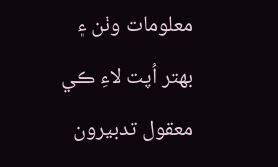معلومات وٺن ۽ بهتر اُپت لاءِ ڪي معقول تدبيرون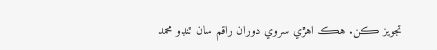تجويز ڪن. هڪ اهڙي سروي دوران راقم سان ٽنڊو محمد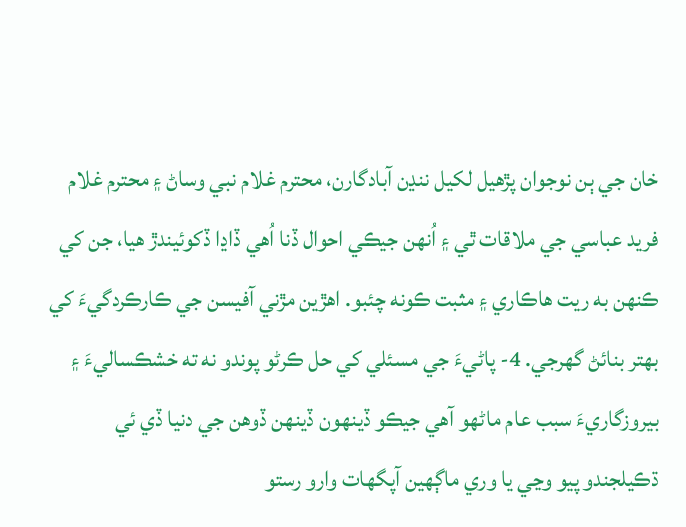خان جي ٻن نوجوان پڙهيل لکيل ننڍن آبادگارن، محترم غلام نبي وساڻ ۽ محترم غلام فريد عباسي جي ملاقات ٿي ۽ اُنهن جيڪي احوال ڏنا اُهي ڏاڍا ڏکوئيندڙ هيا، جن کي ڪنهن به ريت هاڪاري ۽ مثبت ڪونه چئبو. اهڙين مڙني آفيسن جي ڪارڪردگيءَ کي بهتر بنائڻ گهرجي. 4- پاڻيءَ جي مسئلي کي حل ڪرڻو پوندو نه ته خشڪساليءَ ۽ بيروزگاريءَ سبب عام ماڻهو آهي جيڪو ڏينهون ڏينهن ڏوهن جي دنيا ڏي ئي ڌڪيلجندو پيو وڃي يا وري ماڳهين آپگهات وارو رستو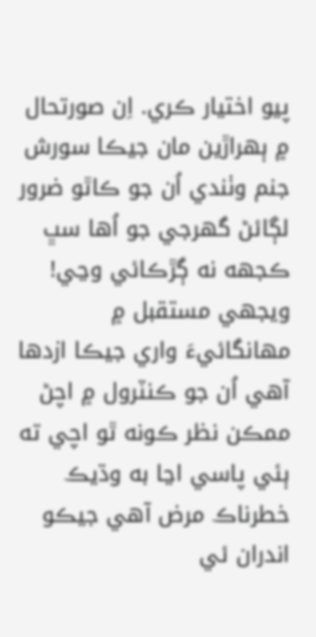پيو اختيار ڪري. اِن صورتحال ۾ ٻهراڙين مان جيڪا سورش جنم وٺندي اُن جو ڪاٿو ضرور لڳائڻ گهرجي جو اُها سڀ ڪجهه نه ڳڙڪائي وڃي! ويجهي مستقبل ۾ مهانگائيءَ واري جيڪا ازدها آهي اُن جو ڪنٽرول ۾ اچڻ ممڪن نظر ڪونه ٿو اچي ته ٻئي پاسي اڃا به وڌيڪ خطرناڪ مرض آهي جيڪو اندران ئي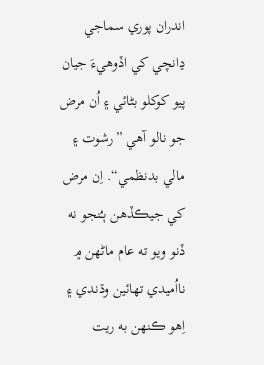اندران پوري سماجي ڍانچي کي اڏوهيءَ جيان پيو کوکلو بڻائي ۽ اُن مرض جو نالو آهي ”رشوت ۽ مالي بدنظمي“. اِن مرض کي جيڪڏهن ٻـُنجو نه ڏنو ويو ته عام ماڻهن ۾ نااُميدي تهائين وڌندي ۽ اِهو ڪنهن به ريت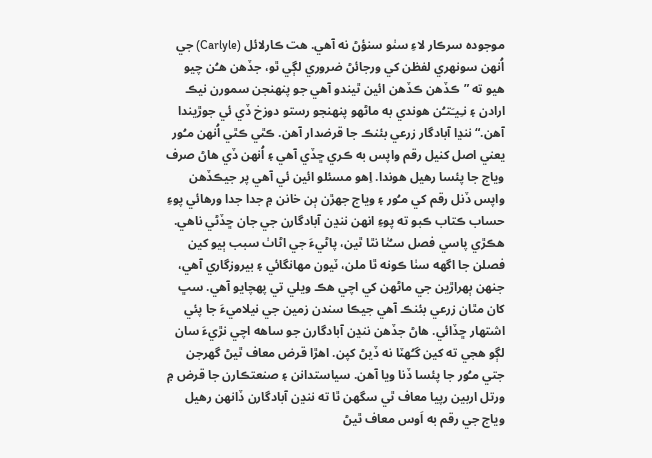موجوده سرڪار لاءِ سٺو سنؤڻ نه آهي. هت ڪارلائل (Carlyle) جي اُنهن سونهري لفظن کي ورجائڻ ضروري لڳي ٿو، جڏهن هـُن چيو هيو ته ”ڪڏهن ڪڏهن ائين ٿيندو آهي جو پنهنجن سمورن نيڪ ارادن ۽ نـِيـَتـُن هوندي به ماڻهو پنهنجو رستو دوزخ ڏي ئي جوڙيندا آهن.“ ننڍا آبادگار زرعي بئنڪ جا قرضدار آهن. ڪٿي ڪٿي اُنهن مـُور يعني اصل کنيل رقم واپس به ڪري ڇڏي آهي ۽ اُنهن ڏي هاڻ صرف وياج جا پئسا رهيل هوندا. اِهو مسئلو ائين ئي آهي پر جيڪڏهن واپس ڏنل رقم کي مـُور ۽ وياج جهڙن ٻن خانن ۾ جدا جدا ورهائي پوءِ حساب ڪتاب ڪبو ته پوءِ انهن ننڍن آبادگارن جي جان ڇڏڻي ناهي. هڪڙي پاسي فصل سـُٺا نٿا ٿين، پاڻيءَ جي اڻاٺ سبب ٻيو کين فصلن جا اگهه سٺا ڪونه ٿا ملن، ٽيون مهانگائي ۽ بيروزگاري آهي، جنهن ٻهراڙين جي ماڻهن کي اچي هڪ ويلي تي پهچايو آهي. سڀ کان مٿان زرعي بئنڪ آهي جيڪا سندن زمين جي نيلاميءَ جا پئي اشتهار ڇڏائي. هاڻ جڏهن ننڍن آبادگارن جو ساهه اچي نڙيءَ سان لڳو هجي ته کين گـُهٽا نه ڏيڻ کپن. اهڙا قرض معاف ٿيڻ گهرجن جتي مـُور جا پئسا ڏنا ويا آهن. سياستدانن ۽ صنعتڪارن جا قرض ۾ ورتل اربين رپيا معاف ٿي سگهن ٿا ته ننڍن آبادگارن ڏانهن رهيل وياج جي رقم به اَوس معاف ٿيڻ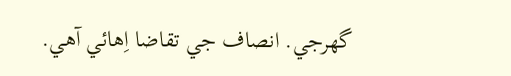گهرجي. انصاف جي تقاضا اِهائي آهي.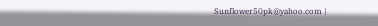Sunflower50pk@yahoo.com |